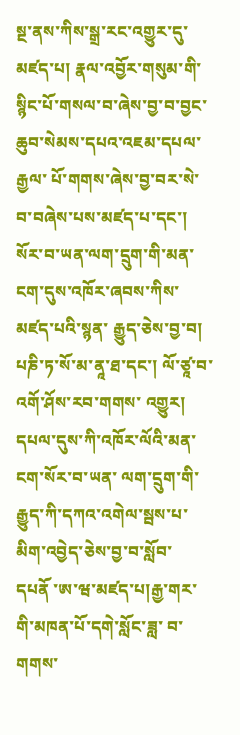སྔ་ནས་ཀིས་སྒྲ་རང་འགྱུར་དུ་མཛད་པ། རྣལ་འབྱོར་གསུམ་གི་སྙིང་པོ་གསལ་བ་ཞེས་བྱ་བ་བྱང་ཆུབ་སེམས་དཔའ་འཇམ་དཔལ་རྒྱལ་ པོ་གགས་ཞེས་བྱ་བར་སེ་བ་བཞེས་པས་མཛད་པ་དང་། སོར་བ་ཡན་ལག་དྲུག་གི་མན་ངག་དུས་འཁོར་ཞབས་ཀིས་མཛད་པའི་སྙན་ རྒྱུད་ཅེས་བྱ་བ། པཎི་ཏ་སོ་མ་ནཱ་ཐ་དང་། ལོ་ཙཱ་བ་འགོ་ཤོས་རབ་གགས་ འགྱུར། དཔལ་དུས་ཀི་འཁོར་ལོའི་མན་ངག་སོར་བ་ཡན་ ལག་དྲུག་གི་རྒྱུད་ཀི་དཀའ་འགེལ་སྦས་པ་མིག་འབྱེད་ཅེས་བྱ་བ་སློབ་དཔནོ ་ཨ་ཝ་མཛད་པ།རྒྱ་གར་གི་མཁན་པོ་དགེ་སློང་ཟླ་ བ་གགས་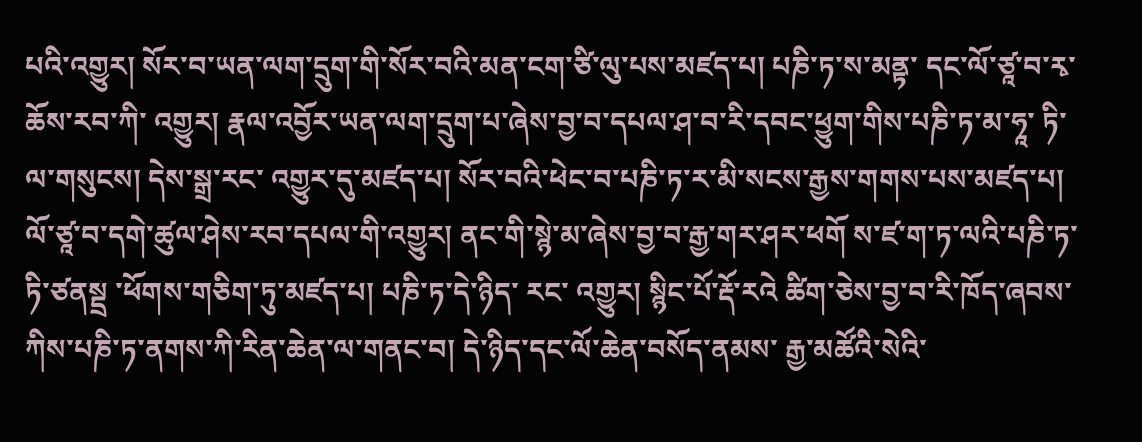པའི་འགྱུར། སོར་བ་ཡན་ལག་དྲུག་གི་སོར་བའི་མན་ངག་ཙི་ལུ་པས་མཛད་པ། པཎི་ཏ་ས་མནྟ་ དང་ལོ་ཙཱ་བ་རྭ་ཆོས་རབ་ཀི་ འགྱུར། རྣལ་འབྱོར་ཡན་ལག་དྲུག་པ་ཞེས་བྱ་བ་དཔལ་ཤ་བ་རི་དབང་ཕྱུག་གིས་པཎི་ཏ་མ་ཧཱ་ ཏི་ ལ་གསུངས། དེས་སྒྲ་རང་ འགྱུར་དུ་མཛད་པ། སོར་བའི་ཕེང་བ་པཎི་ཏ་ར་མི་སངས་རྒྱས་གགས་པས་མཛད་པ། ལོ་ཙཱ་བ་དགེ་ཚུལ་ཤེས་རབ་དཔལ་གི་འགྱུར། ནང་གི་སྙེ་མ་ཞེས་བྱ་བ་རྒྱ་གར་ཤར་ཕགོ ས་ཛ་ག་ཏ་ལའི་པཎི་ཏ་ ཏི་ཙནསྡྲ ་ཕོགས་གཅིག་ཏུ་མཛད་པ། པཎི་ཏ་དེ་ཉིད་ རང་ འགྱུར། སྙིང་པོ་རྡོ་རའེ ཚིག་ཅེས་བྱ་བ་རི་ཁོད་ཞབས་ཀིས་པཎི་ཏ་ནགས་ཀི་རིན་ཆེན་ལ་གནང་བ། དེ་ཉིད་དང་ལོ་ཆེན་བསོད་ནམས་ རྒྱ་མཚོའི་སེའི་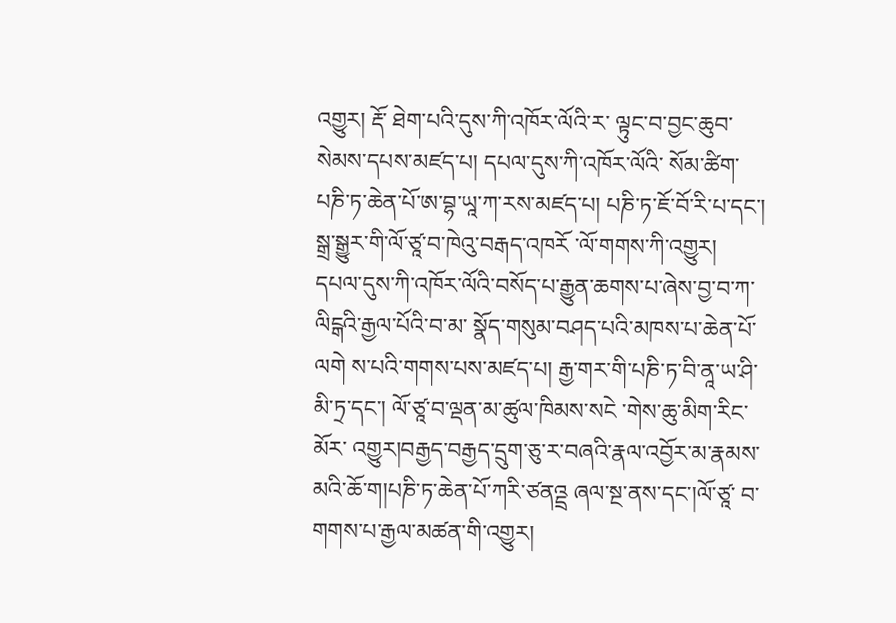འགྱུར། རྡོ་ ཐེག་པའི་དུས་ཀི་འཁོར་ལོའི་ར་ ལྟུང་བ་བྱང་ཆུབ་སེམས་དཔས་མཛད་པ། དཔལ་དུས་ཀི་འཁོར་ལོའི་ སོམ་ཚིག་པཎི་ཏ་ཆེན་པོ་ཨ་བྷ་ཡཱ་ཀ་རས་མཛད་པ། པཎི་ཏ་ཇོ་བོ་རི་པ་དང་། སྒྲ་སྒྱུར་གི་ལོ་ཙཱ་བ་ཁེའུ་བརྒད་འཁརོ ་ལོ་གགས་ཀི་འགྱུར། དཔལ་དུས་ཀི་འཁོར་ལོའི་བསོད་པ་རྒྱུན་ཆགས་པ་ཞེས་བྱ་བ་ཀ་ལིངྒའི་རྒྱལ་པོའི་བ་མ་ སྣོད་གསུམ་བཤད་པའི་མཁས་པ་ཆེན་པོ་ ལགེ ས་པའི་གགས་པས་མཛད་པ། རྒྱ་གར་གི་པཎི་ཏ་བི་ནཱ་ཡ་ཤི་མི་ཏྲ་དང་། ལོ་ཙཱ་བ་ལྡན་མ་ཚུལ་ཁིམས་སངེ ་གེས་ཆུ་མིག་རིང་མོར་ འགྱུར།བརྒྱད་བརྒྱད་དྲུག་ཅུ་ར་བཞའི་རྣལ་འབྱོར་མ་རྣམས་མའི་ཆོ་ག།པཎི་ཏ་ཆེན་པོ་ཀརི་ཙནའྡྲ ཞལ་སྔ་ནས་དང་།ལོ་ཙཱ་ བ་གགས་པ་རྒྱལ་མཚན་གི་འགྱུར།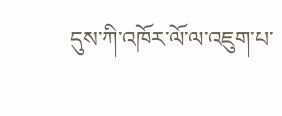དུས་ཀི་འཁོར་ལོ་ལ་འཇུག་པ་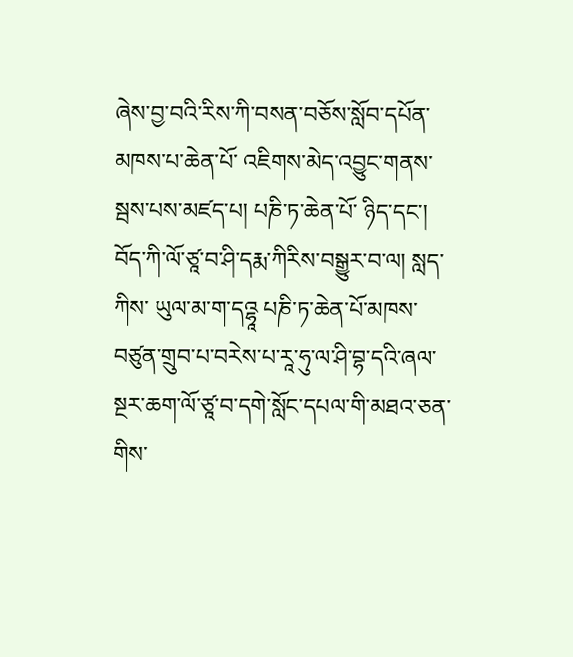ཞེས་བྱ་བའི་རིས་ཀི་བསན་བཅོས་སློབ་དཔོན་མཁས་པ་ཆེན་པོ་ འཇིགས་མེད་འབྱུང་གནས་སྦས་པས་མཛད་པ། པཎི་ཏ་ཆེན་པོ་ ཉིད་དང་། བོད་ཀི་ལོ་ཙཱ་བ་ཤི་དརྨ་ཀིརིས་བསྒྱུར་བ་ལ། སླད་ཀིས་ ཡུལ་མ་ག་དའྷཱ པཎི་ཏ་ཆེན་པོ་མཁས་བཙུན་གྲུབ་པ་བརེས་པ་རཱ་ཧུ་ལ་ཤི་བྷ་དའི་ཞལ་སྔར་ཆག་ལོ་ཙཱ་བ་དགེ་སློང་དཔལ་གི་མཐའ་ཅན་ གིས་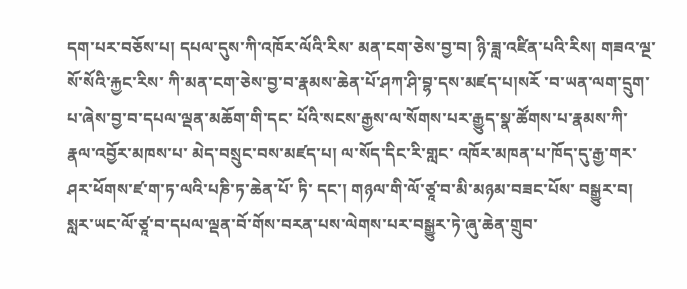དག་པར་བཅོས་པ། དཔལ་དུས་ཀི་འཁོར་ལོའི་རིས་ མན་ངག་ཅེས་བྱ་བ། ཉི་ཟླ་འཛིན་པའི་རིས། གཟའ་ལྔ་སོ་སོའི་རྐྱང་རིས་ ཀི་མན་ངག་ཅེས་བྱ་བ་རྣམས་ཆེན་པོ་ཤཀ་ཤི་བྷ་དས་མཛད་པ།སརོ ་བ་ཡན་ལག་དྲུག་པ་ཞེས་བྱ་བ་དཔལ་ལྡན་མཆོག་གི་དང་ པོའི་སངས་རྒྱས་ལ་སོགས་པར་རྒྱུད་སྣ་ཚོགས་པ་རྣམས་ཀི་རྣལ་འབྱོར་མཁས་པ་ མེད་བསྲུང་བས་མཛད་པ། ལ་སོད་དིང་རི་གླང་ འཁོར་མཁན་པ་ཁོད་དུ་རྒྱ་གར་ཤར་ཕོགས་ཛ་ག་ཏ་ལའི་པཎི་ཏ་ཆེན་པོ་ ཏི་ དང་། གཉལ་གི་ལོ་ཙཱ་བ་མི་མཉམ་བཟང་པོས་ བསྒྱུར་བ། སླར་ཡང་ལོ་ཙཱ་བ་དཔལ་ལྡན་བོ་གོས་བརན་པས་ལེགས་པར་བསྒྱུར་ཏེ་ཞུ་ཆེན་གྲུབ་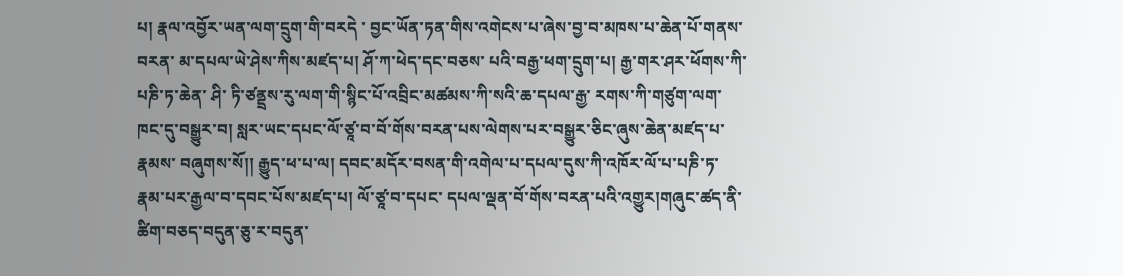པ། རྣལ་འབྱོར་ཡན་ལག་དྲུག་གི་བརདེ ་ བྱང་ཡོན་ཏན་གིས་འགེངས་པ་ཞེས་བྱ་བ་མཁས་པ་ཆེན་པོ་གནས་བརན་ མ་དཔལ་ཡེ་ཤེས་ཀིས་མཛད་པ། ཤོ་ཀ་ཕེད་དང་བཅས་ པའི་བརྒྱ་ཕག་དྲུག་པ། རྒྱ་གར་ཤར་ཕོགས་ཀི་པཎི་ཏ་ཆེན་ ཤི་ ཏི་ཙནྡྲས་རུ་ལག་གི་སྙིང་པོ་འབྲིང་མཚམས་ཀི་སའི་ཆ་དཔལ་རྒྱ་ རགས་ཀི་གཙུག་ལག་ཁང་དུ་བསྒྱུར་བ། སླར་ཡང་དཔང་ལོ་ཙཱ་བ་བོ་གོས་བརན་པས་ལེགས་པར་བསྒྱུར་ཅིང་ཞུས་ཆེན་མཛད་པ་རྣམས་ བཞུགས་སོ།། རྒྱུད་ཕ་པ་ལ། དབང་མདོར་བསན་གི་འགེལ་པ་དཔལ་དུས་ཀི་འཁོར་ལོ་པ་པཎི་ཏ་རྣམ་པར་རྒྱལ་བ་དབང་པོས་མཛད་པ། ལོ་ཙཱ་བ་དཔང་ དཔལ་ལྡན་བོ་གོས་བརན་པའི་འགྱུར།གཞུང་ཚད་ནི་ཚིག་བཅད་བདུན་ཅུ་ར་བདུན་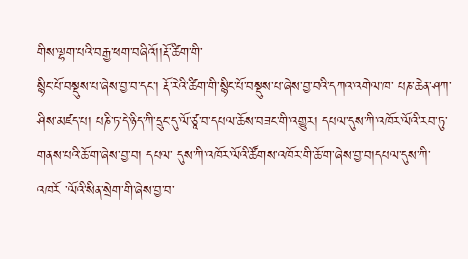གིས་ལྷག་པའི་བརྒྱ་ཕག་བཞིའོ།།རྡོ་ཚིག་གི་
སྙིང་པོ་བསྡུས་པ་ཞེས་བྱ་བ་དང་། རྡོ་རེའི་ཚིག་གི་སྙིང་པོ་བསྡུས་པ་ཞེས་བྱ་བའི་དཀའ་འགེལ་ཁ་ པཎ་ཆེན་ཤཀ་ཤིས་མཛད་པ། པཎི་ཏ་དེ་ཉིད་ཀི་དྲུང་དུ་ལོ་ཙཱ་བ་དཔལ་ཆོས་བཟང་གི་འགྱུར། དཔལ་དུས་ཀི་འཁོར་ལོའི་རབ་ཏུ་གནས་པའི་ཆོ་ག་ཞེས་བྱ་བ། དཔལ་ དུས་ཀི་འཁོར་ལོའི་ཚོགས་འཁོར་གི་ཆོ་ག་ཞེས་བྱ་བ།དཔལ་དུས་ཀི་འཁརོ ་ལོའི་སིན་སྲེག་གི་ཞེས་བྱ་བ་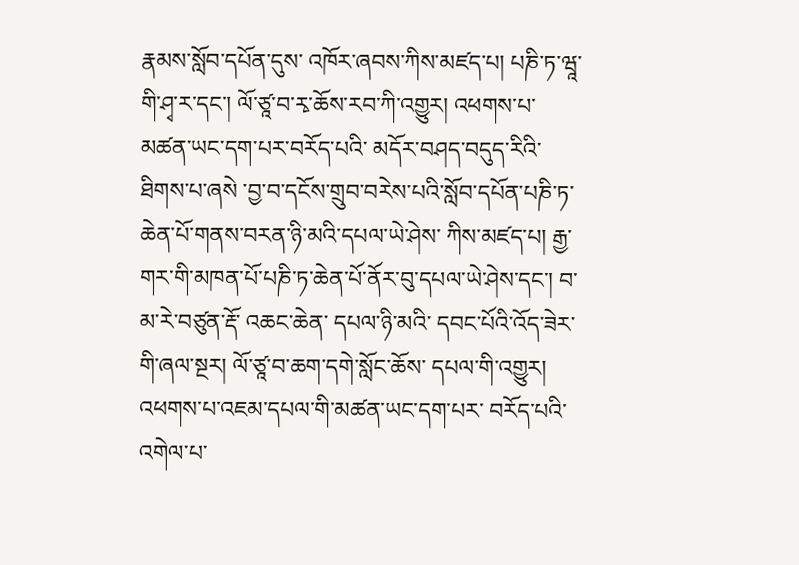རྣམས་སློབ་དཔོན་དུས་ འཁོར་ཞབས་ཀིས་མཛད་པ། པཎི་ཏ་ཝཱ་གི་ཤྭ་ར་དང་། ལོ་ཙཱ་བ་རྭ་ཆོས་རབ་ཀི་འགྱུར། འཕགས་པ་མཚན་ཡང་དག་པར་བརོད་པའི་ མདོར་བཤད་བདུད་རིའི་ཐིགས་པ་ཞསེ ་བྱ་བ་དངོས་གྲུབ་བརེས་པའི་སློབ་དཔོན་པཎི་ཏ་ཆེན་པོ་གནས་བརན་ཉི་མའི་དཔལ་ཡེ་ཤེས་ ཀིས་མཛད་པ། རྒྱ་གར་གི་མཁན་པོ་པཎི་ཏ་ཆེན་པོ་ནོར་བུ་དཔལ་ཡེ་ཤེས་དང་། བ་མ་རེ་བཙུན་རྡོ་ འཆང་ཆེན་ དཔལ་ཉི་མའི་ དབང་པོའི་འོད་ཟེར་གི་ཞལ་སྔར། ལོ་ཙཱ་བ་ཆག་དགེ་སློང་ཆོས་ དཔལ་གི་འགྱུར། འཕགས་པ་འཇམ་དཔལ་གི་མཚན་ཡང་དག་པར་ བརོད་པའི་འགེལ་པ་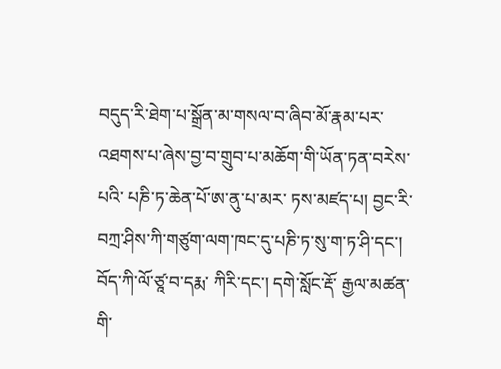བདུད་རི་ཐེག་པ་སྒྲོན་མ་གསལ་བ་ཞིབ་མོ་རྣམ་པར་འཐགས་པ་ཞེས་བྱ་བ་གྲུབ་པ་མཆོག་གི་ཡོན་ཏན་བརེས་པའི་ པཎི་ཏ་ཆེན་པོ་ཨ་ནུ་པ་མར་ ཏས་མཛད་པ། བྱང་རི་བཀྲ་ཤིས་ཀི་གཙུག་ལག་ཁང་དུ་པཎི་ཏ་སུ་ག་ཏ་ཤི་དང་། བོད་ཀི་ལོ་ཙཱ་བ་དརྨ་ ཀིརི་དང་། དགེ་སློང་རྡོ་ རྒྱལ་མཚན་གི་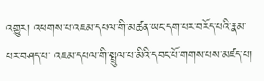འགྱུར། འཕགས་པ་འཇམ་དཔལ་གི་མཚན་ཡང་དག་པར་བརོད་པའི་རྣམ་པར་བཤད་པ་ འཇམ་དཔལ་གི་སྤྲུལ་པ་མིའི་དབང་པོ་གགས་པས་མཛད་པ།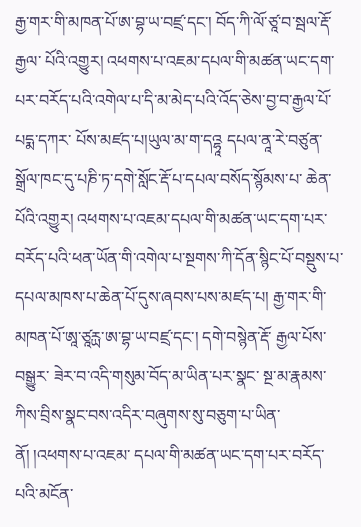རྒྱ་གར་གི་མཁན་པོ་ཨ་བྷ་ཡ་བཛྲ་དང་། བོད་ཀི་ལོ་ཙཱ་བ་སྦལ་རྡོ་ རྒྱལ་ པོའི་འགྱུར། འཕགས་པ་འཇམ་དཔལ་གི་མཚན་ཡང་དག་པར་བརོད་པའི་འགེལ་པ་དི་མ་མེད་པའི་འོད་ཅེས་བྱ་བ་རྒྱལ་པོ་པདྨ་དཀར་ པོས་མཛད་པ།ཡུལ་མ་ག་དའྷཱ དཔལ་ནཱ་རེ་བཙུན་སྒྲོལ་ཁང་དུ་པཎི་ཏ་དགེ་སློང་རྡོ་པ་དཔལ་བསོད་སྙོམས་པ་ ཆེན་པོའི་འགྱུར། འཕགས་པ་འཇམ་དཔལ་གི་མཚན་ཡང་དག་པར་བརོད་པའི་ཕན་ཡོན་གི་འགེལ་པ་སྔགས་ཀི་དོན་སྙིང་པོ་བསྡུས་པ་ དཔལ་མཁས་པ་ཆེན་པོ་དུས་ཞབས་པས་མཛད་པ། རྒྱ་གར་གི་མཁན་པོ་ཨཱ་ཙཱརྻ་ཨ་བྷ་ཡ་བཛྲ་དང་། དགེ་བསྙེན་རྡོ་ རྒྱལ་པོས་བསྒྱུར་ ཟེར་བ་འདི་གསུམ་བོད་མ་ཡིན་པར་སྣང་ སྔ་མ་རྣམས་ཀིས་བྲིས་སྣང་བས་འདིར་བཞུགས་སུ་བཅུག་པ་ཡིན་ནོ། །འཕགས་པ་འཇམ་ དཔལ་གི་མཚན་ཡང་དག་པར་བརོད་པའི་མངོན་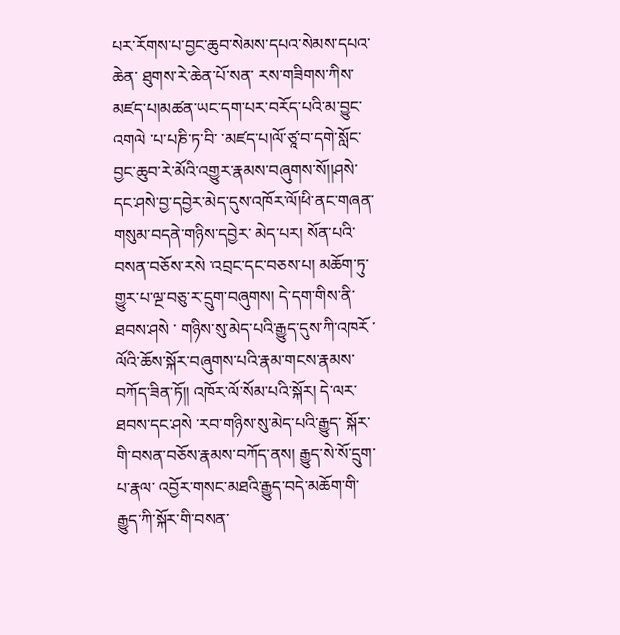པར་རོགས་པ་བྱང་ཆུབ་སེམས་དཔའ་སེམས་དཔའ་ཆེན་ ཐུགས་རེ་ཆེན་པོ་སན་ རས་གཟིགས་ཀིས་མཛད་པ།མཚན་ཡང་དག་པར་བརོད་པའི་མ་བྱུང་འགལེ ་པ་པཎི་ཏ་བི་ ་མཛད་པ།ལོ་ཙཱ་བ་དགེ་སློང་ བྱང་ཆུབ་རེ་མོའི་འགྱུར་རྣམས་བཞུགས་སོ།།ཤསེ་དང་ཤསེ་བྱ་དབྱེར་མེད་དུས་འཁོར་ལོ།ཕི་ནང་གཞན་གསུམ་བདནེ་གཉིས་དབྱེར་ མེད་པར། སོན་པའི་བསན་བཅོས་རསེ ་འབྲང་དང་བཅས་པ། མཆོག་ཏུ་གྱུར་པ་ལྔ་བཅུ་ར་དྲུག་བཞུགས། དེ་དག་གིས་ནི་ཐབས་ཤསེ ་ གཉིས་སུ་མེད་པའི་རྒྱུད་དུས་ཀི་འཁརོ ་ལོའི་ཆོས་སྐོར་བཞུགས་པའི་རྣམ་གངས་རྣམས་བཀོད་ཟིན་ཏོ།། འཁོར་ལོ་སོམ་པའི་སྐོར། དེ་ལར་ཐབས་དང་ཤསེ ་རབ་གཉིས་སུ་མེད་པའི་རྒྱུད་ སྐོར་གི་བསན་བཅོས་རྣམས་བཀོད་ནས། རྒྱུད་སེ་སོ་དྲུག་པ་རྣལ་ འབྱོར་གསང་མཐའི་རྒྱུད་བདེ་མཆོག་གི་རྒྱུད་ཀི་སྐོར་གི་བསན་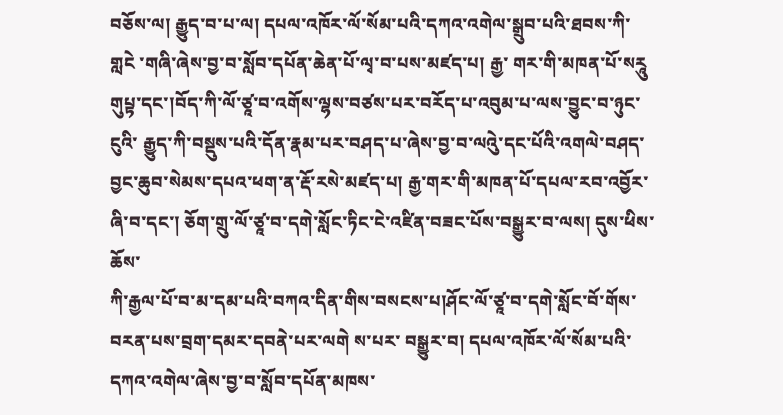བཅོས་ལ། རྒྱུད་བ་པ་ལ། དཔལ་འཁོར་ལོ་སོམ་པའི་དཀའ་འགེལ་སྒྲུབ་པའི་ཐབས་ཀི་གླངེ ་གཞི་ཞེས་བྱ་བ་སློབ་དཔོན་ཆེན་པོ་ལྭ་བ་པས་མཛད་པ། རྒྱ་ གར་གི་མཁན་པོ་སརཱུ གུཔྟ་དང་།བོད་ཀི་ལོ་ཙཱ་བ་འགོས་ལྷས་བཙས་པར་བརོད་པ་འབུམ་པ་ལས་བྱུང་བ་ཉུང་ངུའི་ རྒྱུད་ཀི་བསྡུས་པའི་དོན་རྣམ་པར་བཤད་པ་ཞེས་བྱ་བ་ལའེུ་དང་པོའི་འགལེ་བཤད་བྱང་ཆུབ་སེམས་དཔའ་ཕག་ན་རྡོ་རསེ་མཛད་པ། རྒྱ་གར་གི་མཁན་པོ་དཔལ་རབ་འབྱོར་ཞི་བ་དང་། ཅོག་གྲུ་ལོ་ཙཱ་བ་དགེ་སློང་ཏིང་ངེ་འཛིན་བཟང་པོས་བསྒྱུར་བ་ལས། དུས་ཕིས་ཆོས་
ཀི་རྒྱལ་པོ་བ་མ་དམ་པའི་བཀའ་དིན་གིས་བསངས་པ།ཤོང་ལོ་ཙཱ་བ་དགེ་སློང་བོ་གོས་བརན་པས་བྲག་དམར་དབནེ་པར་ལགེ ས་པར་ བསྒྱུར་བ། དཔལ་འཁོར་ལོ་སོམ་པའི་དཀའ་འགེལ་ཞེས་བྱ་བ་སློབ་དཔོན་མཁས་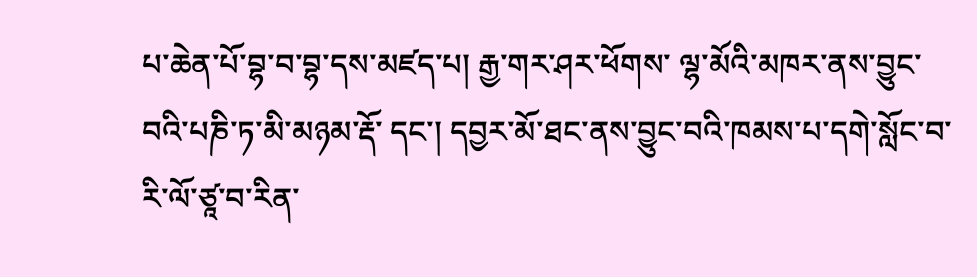པ་ཆེན་པོ་བྷ་བ་བྷ་དས་མཛད་པ། རྒྱ་གར་ཤར་ཕོགས་ ལྷ་མོའི་མཁར་ནས་བྱུང་བའི་པཎི་ཏ་མི་མཉམ་རྡོ་ དང་། དབྱར་མོ་ཐང་ནས་བྱུང་བའི་ཁམས་པ་དགེ་སློང་བ་རི་ལོ་ཙཱ་བ་རིན་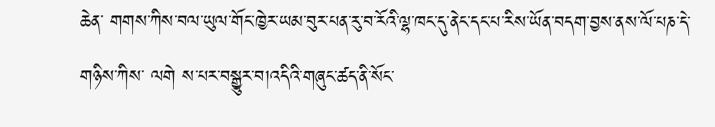ཆེན་ གགས་ཀིས་བལ་ཡུལ་གོང་ཁྱེར་ཡམ་བུར་པན་རུ་བ་རོའི་ལྷ་ཁང་དུ་ནེང་དང་པ་རིས་ཡོན་བདག་བྱས་ནས་ལོ་པཎ་དེ་གཉིས་ཀིས་ ལགེ ས་པར་བསྒྱུར་བ།འདིའི་གཞུང་ཚད་ནི་སོང་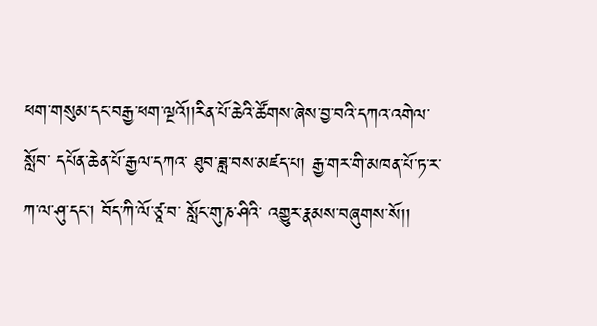ཕག་གསུམ་དང་བརྒྱ་ཕག་ལྔའོ།།རིན་པོ་ཆེའི་ཚོགས་ཞེས་བྱ་བའི་དཀའ་འགེལ་སློབ་ དཔོན་ཆེན་པོ་རྒྱལ་དཀའ་ ཐུབ་ཟླ་བས་མཛད་པ། རྒྱ་གར་གི་མཁན་པོ་ཏ་ར་ཀ་ལ་ཤུ་དང་། བོད་ཀི་ལོ་ཙཱ་བ་ སློང་གུ་ཎ་ཤིའི་ འགྱུར་རྣམས་བཞུགས་སོ།།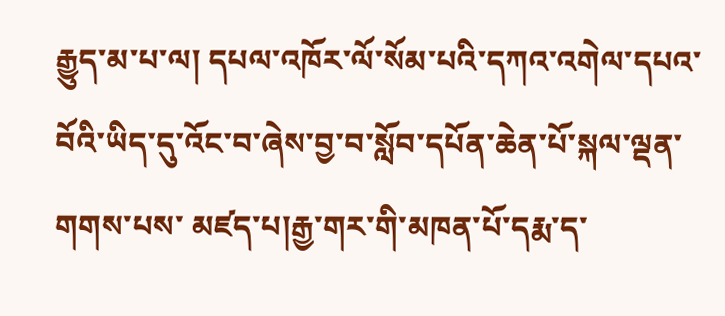རྒྱུད་མ་པ་ལ། དཔལ་འཁོར་ལོ་སོམ་པའི་དཀའ་འགེལ་དཔའ་བོའི་ཡིད་དུ་འོང་བ་ཞེས་བྱ་བ་སློབ་དཔོན་ཆེན་པོ་སྐལ་ལྡན་གགས་པས་ མཛད་པ།རྒྱ་གར་གི་མཁན་པོ་དརྨ་ད་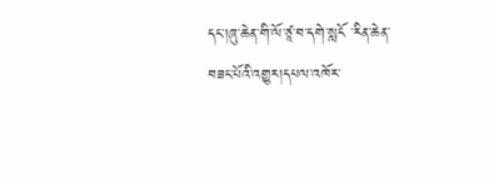དང་།ཞུ་ཆེན་གི་ལོ་ཙཱ་བ་དགེ་སླངོ ་རིན་ཆེན་བཟང་པོའི་འགྱུར།དཔལ་འཁོར་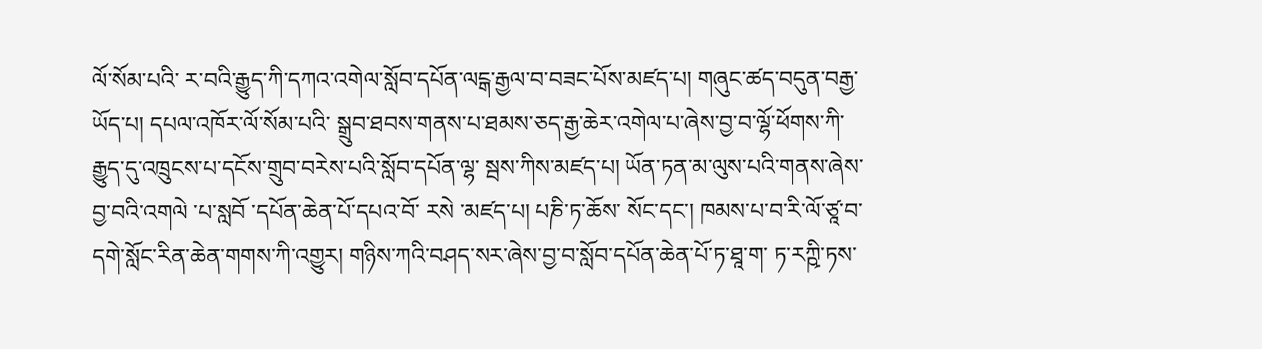ལོ་སོམ་པའི་ ར་བའི་རྒྱུད་ཀི་དཀའ་འགེལ་སློབ་དཔོན་ལངྒ་རྒྱལ་བ་བཟང་པོས་མཛད་པ། གཞུང་ཚད་བདུན་བརྒྱ་ཡོད་པ། དཔལ་འཁོར་ལོ་སོམ་པའི་ སྒྲུབ་ཐབས་གནས་པ་ཐམས་ཅད་རྒྱ་ཆེར་འགེལ་པ་ཞེས་བྱ་བ་ལྷོ་ཕོགས་ཀི་རྒྱུད་དུ་འཁྲུངས་པ་དངོས་གྲུབ་བརེས་པའི་སློབ་དཔོན་ལྷ་ སྦས་ཀིས་མཛད་པ། ཡོན་ཏན་མ་ལུས་པའི་གནས་ཞེས་བྱ་བའི་འགལེ ་པ་སླབོ ་དཔོན་ཆེན་པོ་དཔའ་བོ་ རསེ ་མཛད་པ། པཎི་ཏ་ཆོས་ སོང་དང་། ཁམས་པ་བ་རི་ལོ་ཙཱ་བ་དགེ་སློང་རིན་ཆེན་གགས་ཀི་འགྱུར། གཉིས་ཀའི་བཤད་སར་ཞེས་བྱ་བ་སློབ་དཔོན་ཆེན་པོ་ཏ་ཐཱ་ག་ ཏ་རཀྵི་ཏས་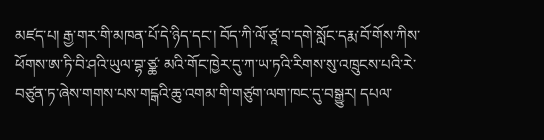མཛད་པ། རྒྱ་གར་གི་མཁན་པོ་དེ་ཉིད་དང་། བོད་ཀི་ལོ་ཙཱ་བ་དགེ་སློང་དརྨ་བོ་གོས་ཀིས་ ཕོགས་ཨ་ཏི་བི་ཤའི་ཡུལ་བྷ་ཙྪ་ མའི་གོང་ཁྱེར་དུ་ཀ་ཡ་ཏའི་རིགས་སུ་འཁྲུངས་པའི་རེ་བཙུན་ཏ་ཞེས་གགས་པས་གངྒའི་ཆུ་འགམ་གི་གཙུག་ལག་ཁང་དུ་བསྒྱུར། དཔལ་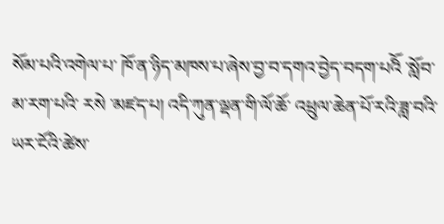སོམ་པའི་འགེལ་པ་ ཁོ་ན་ཉིད་མཁས་པ་ཞེས་བྱ་བ་དགའ་བྱེད་བདག་པའིོ ་སློབ་མ་རག་པའི་ རསེ ་མཛད་པ། འདི་ཀུན་ལྡན་གི་ལོ་ཆོ་ འཕྲུལ་ཆེན་པོ་རའི་ཟླ་བའི་ཡར་ངོའི་ཚེས་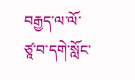བརྒྱད་ལ་ལོ་ཙཱ་བ་དགེ་སློང་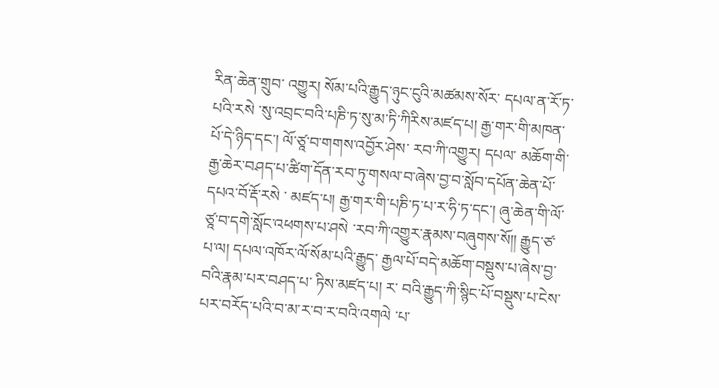རིན་ཆེན་གྲུབ་ འགྱུར། སོམ་པའི་རྒྱུད་ཉུང་ངུའི་མཚམས་སོར་ དཔལ་ན་རོ་ཏ་པའི་རསེ ་སུ་འབྲང་བའི་པཎི་ཏ་སུ་མ་ཏི་ཀིརིས་མཛད་པ། རྒྱ་གར་གི་མཁན་པོ་དེ་ཉིད་དང་། ལོ་ཙཱ་བ་གགས་འབྱོར་ཤེས་ རབ་ཀི་འགྱུར། དཔལ་ མཆོག་གི་རྒྱ་ཆེར་བཤད་པ་ཚིག་དོན་རབ་ཏུ་གསལ་བ་ཞེས་བྱ་བ་སློབ་དཔོན་ཆེན་པོ་དཔའ་བོ་རྡོ་རསེ ་ མཛད་པ། རྒྱ་གར་གི་པཎི་ཏ་པ་ར་ཧི་ཏ་དང་། ཞུ་ཆེན་གི་ལོ་ཙཱ་བ་དགེ་སློང་འཕགས་པ་ཤསེ ་རབ་ཀི་འགྱུར་རྣམས་བཞུགས་སོ།། རྒྱུད་ཙ་པ་ལ། དཔལ་འཁོར་ལོ་སོམ་པའི་རྒྱུད་ རྒྱལ་པོ་བདེ་མཆོག་བསྡུས་པ་ཞེས་བྱ་བའི་རྣམ་པར་བཤད་པ་ ཏིས་མཛད་པ། ར་ བའི་རྒྱུད་ཀི་སྙིང་པོ་བསྡུས་པ་ངེས་པར་བརོད་པའི་བ་མ་ར་བ་ར་བའི་འགལེ ་པ་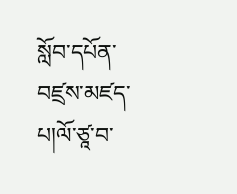སློབ་དཔོན་བཛྲས་མཛད་པ།ལོ་ཙཱ་བ་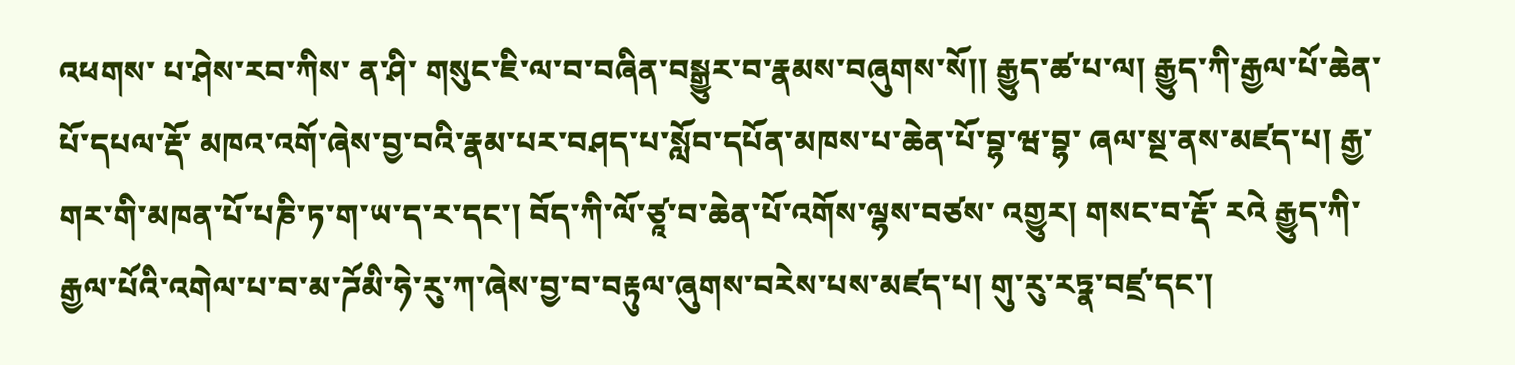འཕགས་ པ་ཤེས་རབ་ཀིས་ ན་ཤི་ གསུང་ཇི་ལ་བ་བཞིན་བསྒྱུར་བ་རྣམས་བཞུགས་སོ།། རྒྱུད་ཚ་པ་ལ། རྒྱུད་ཀི་རྒྱལ་པོ་ཆེན་པོ་དཔལ་རྡོ་ མཁའ་འགོ་ཞེས་བྱ་བའི་རྣམ་པར་བཤད་པ་སློབ་དཔོན་མཁས་པ་ཆེན་པོ་བྷ་ཝ་བྷ་ ཞལ་སྔ་ནས་མཛད་པ། རྒྱ་གར་གི་མཁན་པོ་པཎི་ཏ་ག་ཡ་ད་ར་དང་། བོད་ཀི་ལོ་ཙཱ་བ་ཆེན་པོ་འགོས་ལྷས་བཙས་ འགྱུར། གསང་བ་རྡོ་ རའེ རྒྱུད་ཀི་རྒྱལ་པོའི་འགེལ་པ་བ་མ་ཌོམི་ཧེ་རུ་ཀ་ཞེས་བྱ་བ་བརྟུལ་ཞུགས་བརེས་པས་མཛད་པ། གུ་རུ་རཏྣ་བཛྲ་དང་།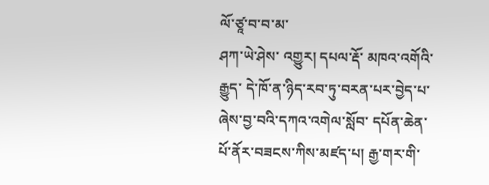ལོ་ཙཱ་བ་བ་མ་
ཤཀ་ཡེ་ཤེས་ འགྱུར། དཔལ་རྡོ་ མཁའ་འགོའི་རྒྱུད་ དེ་ཁོ་ན་ཉིད་རབ་ཏུ་བརན་པར་བྱེད་པ་ཞེས་བྱ་བའི་དཀའ་འགེལ་སློབ་ དཔོན་ཆེན་པོ་ནོར་བཟངས་ཀིས་མཛད་པ། རྒྱ་གར་གི་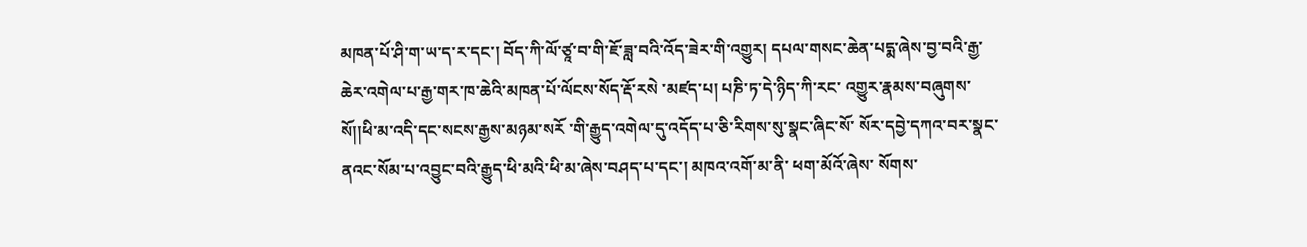མཁན་པོ་ཤི་ག་ཡ་ད་ར་དང་། བོད་ཀི་ལོ་ཙཱ་བ་གི་ཇོ་ཟླ་བའི་འོད་ཟེར་གི་འགྱུར། དཔལ་གསང་ཆེན་པདྨ་ཞེས་བྱ་བའི་རྒྱ་ཆེར་འགེལ་པ་རྒྱ་གར་ཁ་ཆེའི་མཁན་པོ་ལོངས་སོད་རྡོ་རསེ ་མཛད་པ། པཎི་ཏ་དེ་ཉིད་ཀི་རང་ འགྱུར་རྣམས་བཞུགས་སོ།།ཕི་མ་འདི་དང་སངས་རྒྱས་མཉམ་སརོ ་གི་རྒྱུད་འགེལ་དུ་འདོད་པ་ཅི་རིགས་སུ་སྣང་ཞིང་སོ་ སོར་དབྱེ་དཀའ་བར་སྣང་ནའང་སོམ་པ་འབྱུང་བའི་རྒྱུད་ཕི་མའི་ཕི་མ་ཞེས་བཤད་པ་དང་། མཁའ་འགོ་མ་ནི་ ཕག་མོའོ་ཞེས་ སོགས་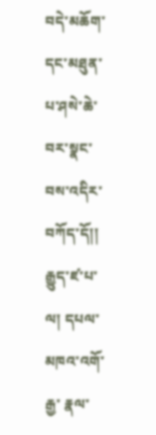བདེ་མཆོག་དང་མཐུན་པ་ཤསེ་ཆེ་བར་སྣང་བས་འདིར་བཀོད་དོ།། རྒྱུད་ཛ་པ་ལ། དཔལ་མཁའ་འགོ་རྒྱ་ རྣལ་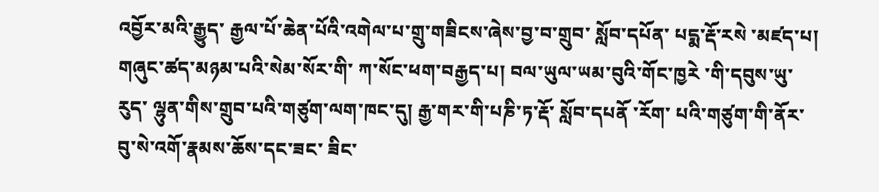འབྱོར་མའི་རྒྱུད་ རྒྱལ་པོ་ཆེན་པོའི་འགེལ་པ་གྲུ་གཟིངས་ཞེས་བྱ་བ་གྲུབ་ སློབ་དཔོན་ པདྨ་རྡོ་རསེ ་མཛད་པ། གཞུང་ཚད་མཉམ་པའི་སེམ་སོར་གི་ ཀ་སོང་ཕག་བརྒྱད་པ། བལ་ཡུལ་ཡམ་བུའི་གོང་ཁྱརེ ་གི་དབུས་ཡུ་རུད་ ལྷུན་གིས་གྲུབ་པའི་གཙུག་ལག་ཁང་དུ། རྒྱ་གར་གི་པཎི་ཏ་རྡོ་ སློབ་དཔནོ ་རོག་ པའི་གཙུག་གི་ནོར་བུ་སེ་འགོ་རྣམས་ཆོས་དང་ཟང་ ཟིང་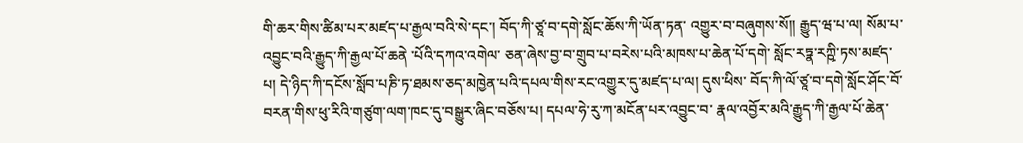གི་ཆར་གིས་ཚིམ་པར་མཛད་པ་རྒྱལ་བའི་སེ་དང་། བོད་ཀི་ཙཱ་བ་དགེ་སློང་ཆོས་ཀི་ཡོན་ཏན་ འགྱུར་བ་བཞུགས་སོ།། རྒྱུད་ཝ་པ་ལ། སོམ་པ་འབྱུང་བའི་རྒྱུད་ཀི་རྒྱལ་པོ་ཆནེ ་པོའི་དཀའ་འགེལ་ ཅན་ཞེས་བྱ་བ་གྲུབ་པ་བརེས་པའི་མཁས་པ་ཆེན་པོ་དགེ་ སློང་རཏྣ་རཀྵི་ཏས་མཛད་པ། དེ་ཉིད་ཀི་དངོས་སློབ་པཎི་ཏ་ཐམས་ཅད་མཁྱེན་པའི་དཔལ་གིས་རང་འགྱུར་དུ་མཛད་པ་ལ། དུས་ཕིས་ བོད་ཀི་ལོ་ཙཱ་བ་དགེ་སློང་ཤོང་བོ་བརན་གིས་ཕུ་རིའི་གཙུག་ལག་ཁང་དུ་བསྒྱུར་ཞིང་བཅོས་པ། དཔལ་ཧེ་རུ་ཀ་མངོན་པར་འབྱུང་བ་ རྣལ་འབྱོར་མའི་རྒྱུད་ཀི་རྒྱལ་པོ་ཆེན་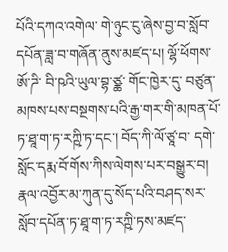པོའི་དཀའ་འགེལ་ གེ་ཉུང་ངུ་ཞེས་བྱ་བ་སློབ་དཔོན་ཟླ་བ་གཞོན་ནུས་མཛད་པ། ལྷོ་ཕོགས་ཨོ་ཌི་ བི་ཥའི་ཡུལ་བྷ་ཙྪ་ གོང་ཁྱེར་དུ་ བཙུན་མཁས་པས་བསྔགས་པའི་རྒྱ་གར་གི་མཁན་པོ་ཏ་ཐཱ་ག་ཏ་རཀྵི་ཏ་དང་། བོད་ཀི་ལོ་ཙཱ་བ་ དགེ་སློང་དརྨ་བོ་གོས་ཀིས་ལེགས་པར་བསྒྱུར་བ། རྣལ་འབྱོར་མ་ཀུན་དུ་སོད་པའི་བཤད་སར་སློབ་དཔོན་ཏ་ཐཱ་ག་ཏ་རཀྵི་ཏས་མཛད་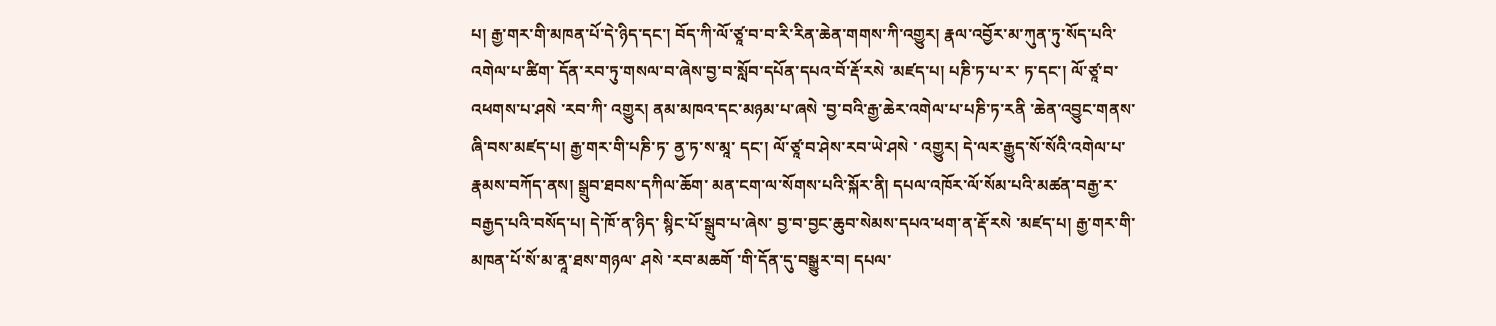པ། རྒྱ་གར་གི་མཁན་པོ་དེ་ཉིད་དང་། བོད་ཀི་ལོ་ཙཱ་བ་བ་རི་རིན་ཆེན་གགས་ཀི་འགྱུར། རྣལ་འབྱོར་མ་ཀུན་ཏུ་སོད་པའི་འགེལ་པ་ཚིག་ དོན་རབ་ཏུ་གསལ་བ་ཞེས་བྱ་བ་སློབ་དཔོན་དཔའ་བོ་རྡོ་རསེ ་མཛད་པ། པཎི་ཏ་པ་ར་ ཏ་དང་། ལོ་ཙཱ་བ་འཕགས་པ་ཤསེ ་རབ་ཀི་ འགྱུར། ནམ་མཁའ་དང་མཉམ་པ་ཞསེ ་བྱ་བའི་རྒྱ་ཆེར་འགེལ་པ་པཎི་ཏ་རནི ་ཆེན་འབྱུང་གནས་ཞི་བས་མཛད་པ། རྒྱ་གར་གི་པཎི་ཏ་ ནྱ་ཏ་ས་མཱ་ དང་། ལོ་ཙཱ་བ་ཤེས་རབ་ཡེ་ཤསེ ་ འགྱུར། དེ་ལར་རྒྱུད་སོ་སོའི་འགེལ་པ་རྣམས་བཀོད་ནས། སྒྲུབ་ཐབས་དཀིལ་ཆོག་ མན་ངག་ལ་སོགས་པའི་སྐོར་ནི། དཔལ་འཁོར་ལོ་སོམ་པའི་མཚན་བརྒྱ་ར་བརྒྱད་པའི་བསོད་པ། དེ་ཁོ་ན་ཉིད་ སྙིང་པོ་སྒྲུབ་པ་ཞེས་ བྱ་བ་བྱང་ཆུབ་སེམས་དཔའ་ཕག་ན་རྡོ་རསེ ་མཛད་པ། རྒྱ་གར་གི་མཁན་པོ་སོ་མ་ནཱ་ཐས་གཉལ་ ཤསེ ་རབ་མཆགོ ་གི་དོན་དུ་བསྒྱུར་བ། དཔལ་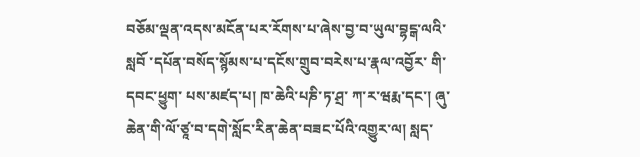བཅོམ་ལྡན་འདས་མངོན་པར་རོགས་པ་ཞེས་བྱ་བ་ཡུལ་བྷངྒ་ལའི་སླབོ ་དཔོན་བསོད་སྙོམས་པ་དངོས་གྲུབ་བརེས་པ་རྣལ་འབྱོར་ གི་དབང་ཕྱུག་ པས་མཛད་པ། ཁ་ཆེའི་པཎི་ཏ་ཤྲ་ ཀ་ར་ཝརྨ་དང་། ཞུ་ཆེན་གི་ལོ་ཙཱ་བ་དགེ་སློང་རིན་ཆེན་བཟང་པོའི་འགྱུར་ལ། སླད་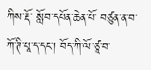ཀིས་རྡོ་ སློབ་དཔོན་ཆེན་པོ་ བཙུན་ན་བ་ཀོ་ཊི་པཱ་ད་དང་། བོད་ཀི་ལོ་ཙཱ་བ་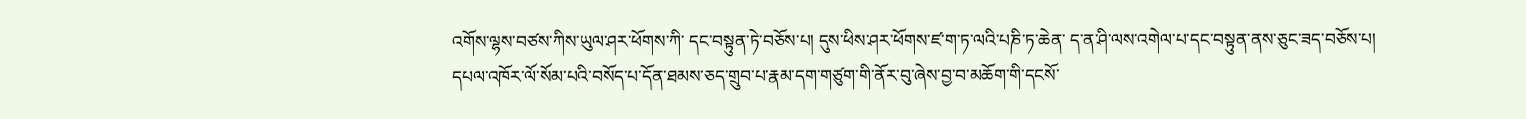འགོས་ལྷས་བཙས་ཀིས་ཡུལ་ཤར་ཕོགས་ཀི་ དང་བསྟུན་ཏེ་བཅོས་པ། དུས་ཕིས་ཤར་ཕོགས་ཛ་ག་ཏ་ལའི་པཎི་ཏ་ཆེན་ ད་ན་ཤི་ལས་འགེལ་པ་དང་བསྟུན་ནས་ཅུང་ཟད་བཅོས་པ། དཔལ་འཁོར་ལོ་སོམ་པའི་བསོད་པ་དོན་ཐམས་ཅད་གྲུབ་པ་རྣམ་དག་གཙུག་གི་ནོར་བུ་ཞེས་བྱ་བ་མཆོག་གི་དངསོ་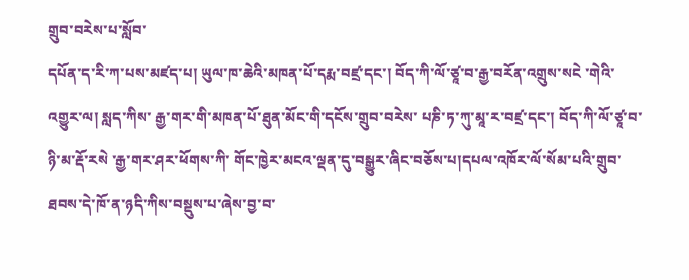གྲུབ་བརེས་པ་སློབ་
དཔོན་ད་རི་ཀ་པས་མཛད་པ། ཡུལ་ཁ་ཆེའི་མཁན་པོ་དརྨ་བཛྲ་དང་། བོད་ཀི་ལོ་ཙཱ་བ་རྒྱ་བརོན་འགྲུས་སངེ ་གེའི་འགྱུར་ལ། སླད་ཀིས་ རྒྱ་གར་གི་མཁན་པོ་ཐུན་མོང་གི་དངོས་གྲུབ་བརེས་ པཎི་ཏ་ཀུ་མཱ་ར་བཛྲ་དང་། བོད་ཀི་ལོ་ཙཱ་བ་ཉི་མ་རྡོ་རསེ ་རྒྱ་གར་ཤར་ཕོགས་ཀི་ གོང་ཁྱེར་མངའ་ལྡན་དུ་བསྒྱུར་ཞིང་བཅོས་པ།དཔལ་འཁོར་ལོ་སོམ་པའི་གྲུབ་ཐབས་དེ་ཁོ་ན་ཉདི་ཀིས་བསྡུས་པ་ཞེས་བྱ་བ་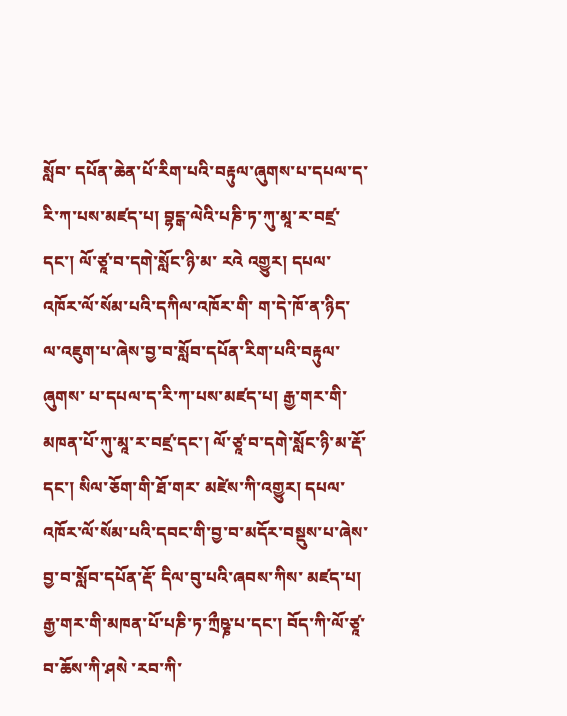སློབ་ དཔོན་ཆེན་པོ་རིག་པའི་བརྟུལ་ཞུགས་པ་དཔལ་ད་རི་ཀ་པས་མཛད་པ། བྷངྒ་ལེའི་པཎི་ཏ་ཀུ་མཱ་ར་བཛྲ་དང་། ལོ་ཙཱ་བ་དགེ་སློང་ཉི་མ་ རའེ འགྱུར། དཔལ་འཁོར་ལོ་སོམ་པའི་དཀིལ་འཁོར་གི་ ག་དེ་ཁོ་ན་ཉིད་ལ་འཇུག་པ་ཞེས་བྱ་བ་སློབ་དཔོན་རིག་པའི་བརྟུལ་ཞུགས་ པ་དཔལ་ད་རི་ཀ་པས་མཛད་པ། རྒྱ་གར་གི་མཁན་པོ་ཀུ་མཱ་ར་བཛྲ་དང་། ལོ་ཙཱ་བ་དགེ་སློང་ཉི་མ་རྡོ་ དང་། སིལ་ཅོག་གི་ཐོ་གར་ མཛེས་ཀི་འགྱུར། དཔལ་འཁོར་ལོ་སོམ་པའི་དབང་གི་བྱ་བ་མདོར་བསྡུས་པ་ཞེས་བྱ་བ་སློབ་དཔོན་རྡོ་ དིལ་བུ་པའི་ཞབས་ཀིས་ མཛད་པ། རྒྱ་གར་གི་མཁན་པོ་པཎི་ཏ་ཀྲྀཥྞ་པ་དང་། བོད་ཀི་ལོ་ཙཱ་བ་ཆོས་ཀི་ཤསེ ་རབ་ཀི་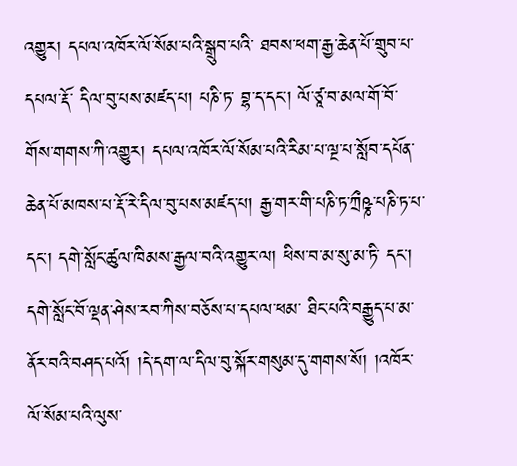འགྱུར། དཔལ་འཁོར་ལོ་སོམ་པའི་སྒྲུབ་པའི་ ཐབས་ཕག་རྒྱ་ཆེན་པོ་གྲུབ་པ་དཔལ་རྡོ་ དིལ་བུ་པས་མཛད་པ། པཎི་ཏ་ བྷ་ད་དང་། ལོ་ཙཱ་བ་མལ་གོ་བོ་གོས་གགས་ཀི་འགྱུར། དཔལ་འཁོར་ལོ་སོམ་པའི་རིམ་པ་ལྔ་པ་སློབ་དཔོན་ཆེན་པོ་མཁས་པ་རྡོ་རེ་དིལ་བུ་པས་མཛད་པ། རྒྱ་གར་གི་པཎི་ཏ་ཀྲྀཥྞ་པཎི་ཏ་པ་ དང་། དགེ་སློང་ཚུལ་ཁིམས་རྒྱལ་བའི་འགྱུར་ལ། ཕིས་བ་མ་སུ་མ་ཏི་ དང་། དགེ་སློང་བོ་ལྡན་ཤེས་རབ་ཀིས་བཅོས་པ་དཔལ་ཕམ་ ཐིང་པའི་བརྒྱུད་པ་མ་ནོར་བའི་བཤད་པའོ། །དེ་དག་ལ་དིལ་བུ་སྐོར་གསུམ་དུ་གགས་སོ། །འཁོར་ལོ་སོམ་པའི་ལུས་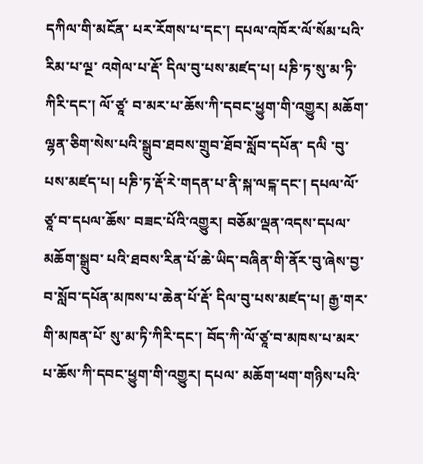དཀིལ་གི་མངོན་ པར་རོགས་པ་དང་། དཔལ་འཁོར་ལོ་སོམ་པའི་རིམ་པ་ལྔ་ འགེལ་པ་རྡོ་ དིལ་བུ་པས་མཛད་པ། པཎི་ཏ་སུ་མ་ཏི་ཀིརི་དང་། ལོ་ཙཱ་ བ་མར་པ་ཆོས་ཀི་དབང་ཕྱུག་གི་འགྱུར། མཆོག་ལྷན་ཅིག་སེས་པའི་སྒྲུབ་ཐབས་གྲུབ་ཐོབ་སློབ་དཔོན་ དལི ་བུ་པས་མཛད་པ། པཎི་ཏ་རྡོ་རེ་གདན་པ་ནི་སྐ་ལངྐ་དང་། དཔལ་ལོ་ཙཱ་བ་དཔལ་ཆོས་ བཟང་པོའི་འགྱུར། བཅོམ་ལྡན་འདས་དཔལ་ མཆོག་སྒྲུབ་ པའི་ཐབས་རིན་པོ་ཆེ་ཡིད་བཞིན་གི་ནོར་བུ་ཞེས་བྱ་བ་སློབ་དཔོན་མཁས་པ་ཆེན་པོ་རྡོ་ དིལ་བུ་པས་མཛད་པ། རྒྱ་གར་གི་མཁན་པོ་ སུ་མ་ཏི་ཀིརི་དང་། བོད་ཀི་ལོ་ཙཱ་བ་མཁས་པ་མར་པ་ཆོས་ཀི་དབང་ཕྱུག་གི་འགྱུར། དཔལ་ མཆོག་ཕག་གཉིས་པའི་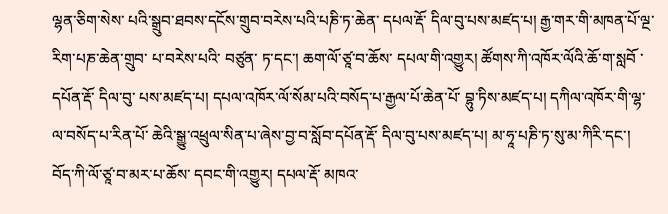ལྷན་ཅིག་སེས་ པའི་སྒྲུབ་ཐབས་དངོས་གྲུབ་བརེས་པའི་པཎི་ཏ་ཆེན་ དཔལ་རྡོ་ དིལ་བུ་པས་མཛད་པ། རྒྱ་གར་གི་མཁན་པོ་ལྔ་རིག་པཎ་ཆེན་གྲུབ་ པ་བརེས་པའི་ བཙུན་ ཏ་དང་། ཆག་ལོ་ཙཱ་བ་ཆོས་ དཔལ་གི་འགྱུར། ཚོགས་ཀི་འཁོར་ལོའི་ཆོ་ག་སླབོ ་དཔོན་རྡོ་ དིལ་བུ་ པས་མཛད་པ། དཔལ་འཁོར་ལོ་སོམ་པའི་བསོད་པ་རྒྱལ་པོ་ཆེན་པོ་ བྷུ་ཏིས་མཛད་པ། དཀིལ་འཁོར་གི་ལྷ་ལ་བསོད་པ་རིན་པོ་ ཆེའི་སྒྱུ་འཕྲུལ་སིན་པ་ཞེས་བྱ་བ་སློབ་དཔོན་རྡོ་ དིལ་བུ་པས་མཛད་པ། མ་ཧཱ་པཎི་ཏ་སུ་མ་ཀིརི་དང་། བོད་ཀི་ལོ་ཙཱ་བ་མར་པ་ཆོས་ དབང་གི་འགྱུར། དཔལ་རྡོ་ མཁའ་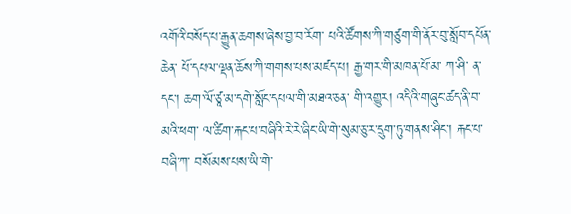འགོའི་བསོད་པ་རྒྱུན་ཆགས་ཞེས་བྱ་བ་རོག་ པའི་ཚོགས་ཀི་གཙུག་གི་ནོར་བུ་སློབ་དཔོན་ཆེན་ པོ་དཔལ་ལྡན་ཆོས་ཀི་གགས་པས་མཛད་པ། རྒྱ་གར་གི་མཁན་པོ་མ་ ཀ་ཤི་ ན་དང་། ཆག་ལོ་ཙཱ་མ་དགེ་སློང་དཔལ་གི་མཐའ་ཅན་ གི་འགྱུར། འདིའི་གཞུང་ཚད་ནི་བ་མའི་ཕག་ ལ་ཚིག་རྐང་པ་བཞིའི་རེ་རེ་ཞིང་ཡི་གེ་སུམ་ཅུ་ར་དྲུག་ཏུ་གནས་ཤིང་། རྐང་པ་བཞི་ཀ་ བསོམས་པས་ཡི་གེ་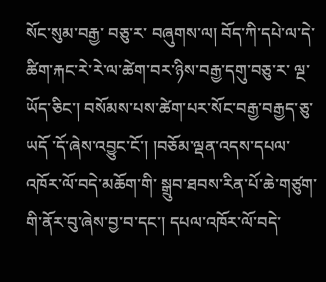སོང་སུམ་བརྒྱ་ བཅུ་ར་ བཞུགས་ལ། བོད་ཀི་དཔེ་ལ་དེ་ཚིག་རྐང་རེ་རེ་ལ་ཚེག་བར་ཉིས་བརྒྱ་དགུ་བཅུ་ར་ ལྔ་ཡོད་ཅིང་། བསོམས་པས་ཚེག་པར་སོང་བརྒྱ་བརྒྱད་ཅུ་ཡདོ ་དོ་ཞེས་འབྱུང་ངོ་། །བཅོམ་ལྡན་འདས་དཔལ་འཁོར་ལོ་བདེ་མཆོག་གི་ སྒྲུབ་ཐབས་རིན་པོ་ཆེ་གཙུག་གི་ནོར་བུ་ཞེས་བྱ་བ་དང་། དཔལ་འཁོར་ལོ་བདེ་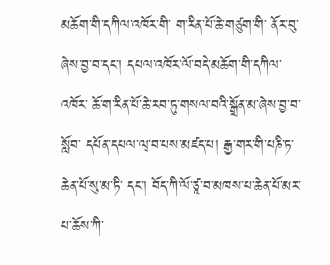མཆོག་གི་དཀིལ་འཁོར་གི་ ག་རིན་པོ་ཆེ་གཙུག་གི་ ནོར་བུ་ཞེས་བྱ་བ་དང་། དཔལ་འཁོར་ལོ་བདེ་མཆོག་གི་དཀིལ་འཁོར་ ཆོ་ག་རིན་པོ་ཆེ་རབ་ཏུ་གསལ་བའི་སྒྲོན་མ་ཞེས་བྱ་བ་སློབ་ དཔོན་དཔལ་ལྭ་བ་པས་མཛད་པ། རྒྱ་གར་གི་པཎི་ཏ་ཆེན་པོ་སུ་མ་ཏི་ དང་། བོད་ཀི་ལོ་ཙཱ་བ་མཁས་པ་ཆེན་པོ་མར་པ་ཆོས་ཀི་